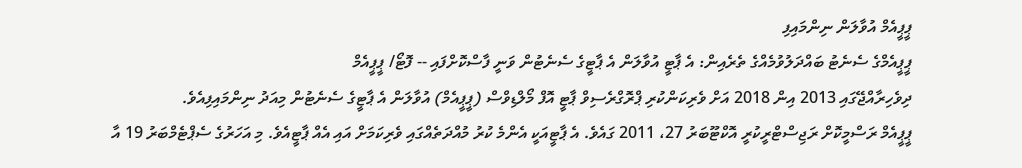ޕީޕީއެމް އުވާލަން ނިންމައިފި
ޕީޕީއެމްގެ ސެނެޓު ބައްދަލުވުމެއްގެ ތެރެއިން: އެ ޕާޓީ އުވާލަން އެ ޕާޓީގެ ސެނެޓުން ވަނީ ފާސްކޮށްފައި -- ފޮޓޯ/ ޕީޕީއެމް
ދިވެހިރާއްޖޭގައި 2013 އިން 2018 އަށް ވެރިކަންކުރި ޕްރޮގްރެސިވް ޕާޓީ އޮފް މޯލްޑިވްސް (ޕީޕީއެމް) އުވާލަން އެ ޕާޓީގެ ސެނެޓުން މިއަދު ނިންމައިފިއެވެ.
ޕީޕީއެމް ރަސްމީކޮށް ރަޖިސްޓްރީކުރީ އޮކްޓޫބަރު 27، 2011 ގައެވެ. އެ ޕާޓީއަކީ އެންމެ ކުރު މުއްދަތެއްގައި ވެރިކަމަށް އައި އެއް ޕާޓީއެވެ. މި އަހަރުގެ ސެޕްޓެމްބަރު 19 އާ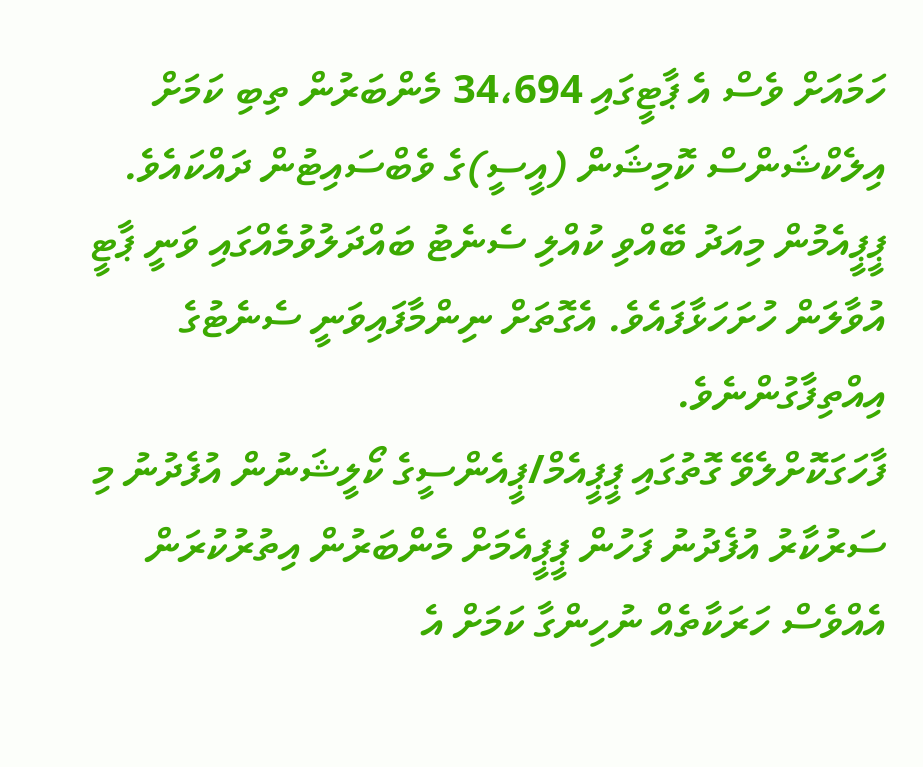ހަމައަށް ވެސް އެ ޕާޓީގައި 34،694 މެންބަރުން ތިބި ކަމަށް އިލެކްޝަންސް ކޮމިޝަން (އީސީ)ގެ ވެބްސައިޓުން ދައްކައެވެ.
ޕީޕީއެމުން މިއަދު ބޭއްވި ކުއްލި ސެނެޓު ބައްދަލުވުމެއްގައި ވަނީ ޕާޓީ އުވާލަން ހުށަހަޅާފައެވެ. އެގޮތަށް ނިންމާފައިވަނީ ސެނެޓުގެ އިއްތިފާގުންނެވެ.
ފާހަގަކޮށްލެވޭ ގޮތުގައި ޕީޕީއެމް/ޕީއެންސީގެ ކޯލީޝަނުން އުފެދުނު މި ސަރުކާރު އުފެދުނު ފަހުން ޕީޕީއެމަށް މެންބަރުން އިތުރުކުރަން އެއްވެސް ހަރަކާތެއް ނުހިންގާ ކަމަށް އެ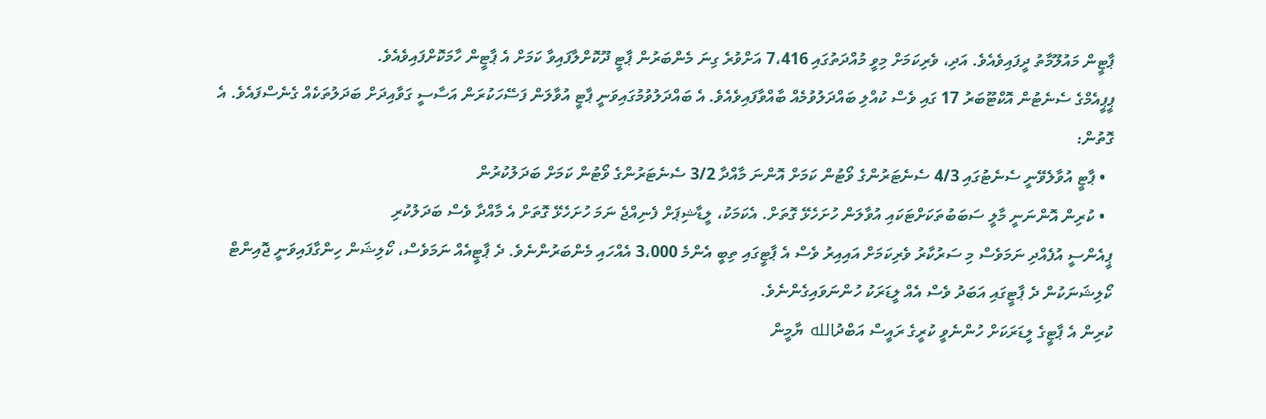ޕާޓީން މައުލޫމާތު ދީފައިވެއެވެ. އަދި، ވެރިކަމަށް މިވީ މުއްދަތުގައި 7،416 އަށްވުރެ ގިނަ މެންބަރުން ޕާޓީ ދޫކޮށްލާފައިވާ ކަމަށް އެ ޕާޓީން ހާމަކޮށްފައިވެއެވެ.
ޕީޕީއެމްގެ ސެނެޓުން އޮކްޓޫބަރު 17 ގައި ވެސް ކުއްލި ބައްދަލުވުމެއް ބާއްވާފައިވެއެވެ. އެ ބައްދަލުވުމުގައިވަނީ ޕާޓީ އުވާލަން ފަސޭހަކުރަން އަސާސީ ގަވާއިދަށް ބަދަލުތަކެއް ގެނެސްފައެވެ. އެ ގޮތުން:
  • ޕާޓީ އުވާލެވޭނީ ސެނެޓުގައި 4/3 ސެނެޓަރުންގެ ވޯޓުން ކަމަށް އޮންނަ މާއްދާ 3/2 ސެނެޓަރުންގެ ވޯޓުން ކަމަށް ބަދަލުކުރުން
  • ކުރިން އޮންނަނީ މާލީ ސަބަބުތަކަށްޓަކައި އުވާލަން ހުށަހެޅޭ ގޮތަށް. އެކަމަކު، ލީޑާޝިޕަށް ފެނިއްޖެ ނަމަ ހުށަހެޅޭ ގޮތަށް އެ މާއްދާ ވެސް ބަދަލުކުރި
ޕީއެންސީ އުފެއްދި ނަމަވެސް މި ސަރުކާރު ވެރިކަމަށް އައިއިރު ވެސް އެ ޕާޓީގައި ތިބީ އެންމެ 3،000 އެއްހައި މެންބަރުންނެވެ. ދެ ޕާޓީއެއް ނަމަވެސް، ކޯލިޝަން ހިންގާފައިވަނީ ޖޮއިންޓް ކޯލިޝަނަކުން ދެ ޕާޓީގައި އަބަދު ވެސް އެއް ލީޑަރަކު ހުންނަވައިގެންނެވެ.
ކުރިން އެ ޕާޓީގެ ލީޑަރަކަށް ހުންނެވީ ކުރީގެ ރައީސް އަބްދުالله ޔާމީން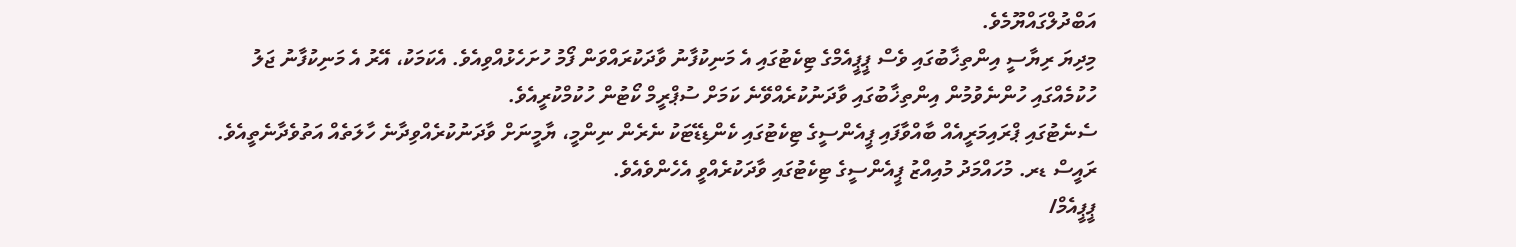އަބްދުލްގައްޔޫމެވެ.
މިދިޔަ ރިޔާސީ އިންތިޚާބުގައި ވެސް ޕީޕީއެމްގެ ޓިކެޓުގައި އެ މަނިކުފާނު ވާދަކުރައްވަން ފޯމު ހުށަހެޅުއްވިއެވެ. އެކަމަކު، އޭރު އެ މަނިކުފާނު ޖަލު ހުކުމެއްގައި ހުންނެވުމުން އިންތިޚާބުގައި ވާދަނުކުރެއްވޭނެ ކަމަށް ސުޕްރީމް ކޯޓުން ހުކުމްކުރީއެވެ.
ސެނެޓުގައި ޕްރައިމަރީއެއް ބާއްވާފައި ޕީއެންސީގެ ޓިކެޓުގައި ކެންޑިޑޭޓަކު ނެރެން ނިންމީ، ޔާމީނަށް ވާދަނުކުރެއްވިދާނެ ހާލަތެއް އަތުވެދާނެތީއެވެ. ރައީސް ޑރ. މުހައްމަދު މުއިއްޒު ޕީއެންސީގެ ޓިކެޓުގައި ވާދަކުރެއްވީ އެހެންވެއެވެ.
ޕީޕީއެމް/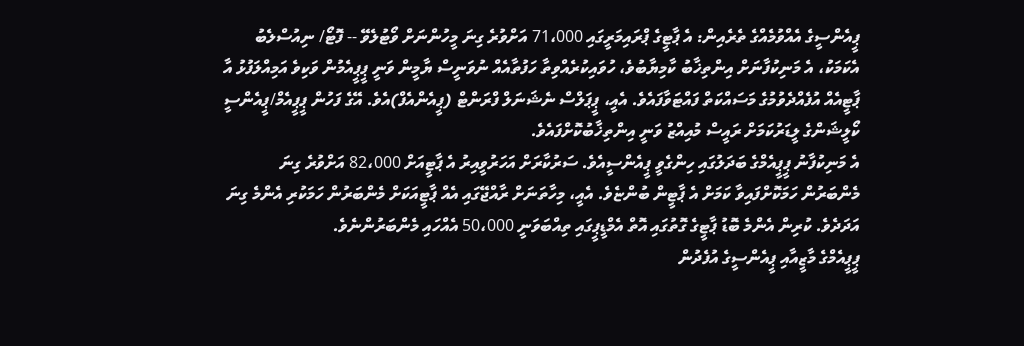ޕީއެންސީގެ އެއްވުމެއްގެ ތެރެއިން: އެ ޕާޓީގެ ޕްރައިމަރީގައި 71،000 އަށްވުރެ ގިނަ މީހުންނަށް ވޯޓުލެވޭ -- ފޮޓޯ/ ނިއުސްލެބު
އެކަމަކު، އެ މަނިކުފާނަށް އިންތިޚާބު ކާމިޔާބުވެ، ހުވައިކުރެއްވިތާ ހަފުތާއެއް ނުވަނީސް ޔާމީން ވަނީ ޕީޕީއެމުން ވަކިވެ އަމިއްލަފުޅު އާ ޕާޓީއެއް އުފެއްދެވުމުގެ މަސައްކަތް ފައްޓަވާފައެވެ. އެއީ، ޕީޕަލްސް ނެޝަނަލް ފްރަންޓް (ޕީއެންއެފް)އެވެ. އޭގެ ފަހުން ޕީޕީއެމް/ޕީއެންސީ ކޯލީޝަންގެ ލީޑަރުކަމަށް ރައީސް މުއިއްޒު ވަނީ އިންތިޚާބުކޮށްފައެވެ.
އެ މަނިކުފާނު ޕީޕީއެމްގެ ބަދަލުގައި ހިންގެވީ ޕީއެންސީއެވެ. ސަރުކާރަށް އަހަރުވީއިރު އެ ޕާޓީއަށް 82،000 އަށްވުރެ ގިނަ މެންބަރުން ހަމަކޮށްފައިވާ ކަމަށް އެ ޕާޓީން ބުންޏެވެ. އެއީ، މިހާތަނަށް ރާއްޖޭގައި އެއް ޕާޓީއަކަށް މެންބަރުން ހަމަކުރި އެންމެ ގިނަ އަދަދެވެ. ކުރިން އެންމެ ބޮޑު ޕާޓީގެ ގޮތުގައި އޮތް އެމްޑީޕީގައި ތިއްބަވަނީ 50،000 އެއްހައި މެންބަރުންނެވެ.
ޕީޕީއެމްގެ މާޒީއާއި ޕީއެންސީގެ އުފެދުން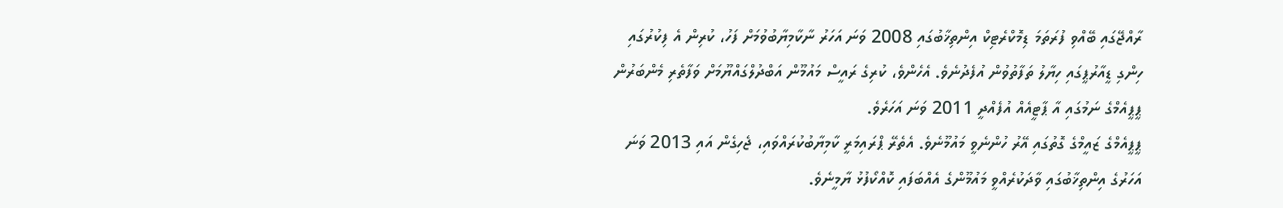ރާއްޖޭގައި ބޭއްވި ފުރަތަމަ ޑިމޮކްރެޓިކް އިންތިޚާބުގައި 2008 ވަނަ އަހަރު ނާކާމިޔާބުވުމަށް ފަހު، ކުރިން އެ ފިކުރުގައި ހިންގި ޑީއާރުޕީގައި ހިޔާލު ތަފާތުވުން އުފެދުނެވެ. އެހެންވެ، ކުރިގެ ރައީސް މައުމޫން އަބްދުލްގައްޔޫމަށް ވަފާތެރި މެންބަރުން ޕީޕީއެމްގެ ނަމުގައި އާ ޕާޓީއެއް އުފެއްދީ 2011 ވަނަ އަހަރެވެ.
ޕީޕީއެމްގެ ޒައީމްގެ ގޮތުގައި އޭރު ހުންނެވީ މައުމޫނެވެ. އެތެރޭ ޕްރައިމަރީ ކާމިޔާބުކުރައްވައި، ޖެހިގެން އައި 2013 ވަނަ އަހަރުގެ އިންތިޚާބުގައި ވާދަކުރެއްވީ މައުމޫންގެ އެއްބަފައި ކޮއްކޯފުޅު ޔާމީނެވެ.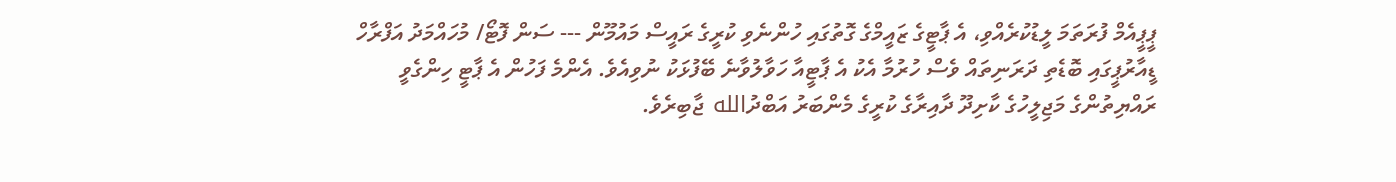ޕީޕީއެމް ފުރަތަމަ ލީޑުކުރެއްވި، އެ ޕާޓީގެ ޒައީމްގެ ގޮތުގައި ހުންނެވި ކުރީގެ ރައީސް މައުމޫން --- ސަން ފޮޓޯ/ މުހައްމަދު އަފްރާހް
ޑީއާރުޕީގައި ބޮޑެތި ދަރަނިތައް ވެސް ހުރުމާ އެކު އެ ޕާޓީއާ ހަވާލުވާނެ ބޭފުޅަކު ނުވިއެވެ. އެންމެ ފަހުން އެ ޕާޓީ ހިންގެވީ ރައްޔިތުންގެ މަޖިލީހުގެ ކާށިދޫ ދާއިރާގެ ކުރީގެ މެންބަރު އަބްދުالله ޖާބިރެވެ.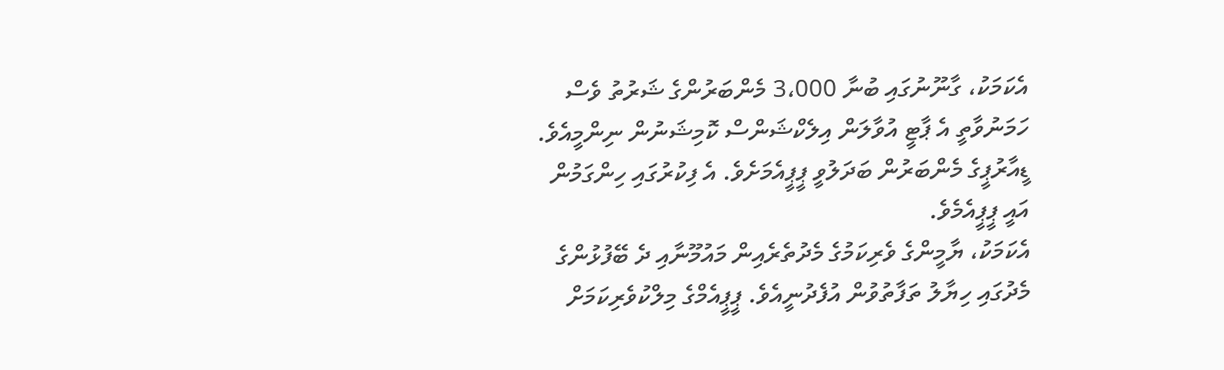އެކަމަކު، ގާނޫނުގައި ބުނާ 3،000 މެންބަރުންގެ ޝަރުތު ވެސް ހަމަނުވާތީ އެ ޕާޓީ އުވާލަން އިލެކްޝަންސް ކޮމިޝަނުން ނިންމީއެވެ.
ޑީއާރުޕީގެ މެންބަރުން ބަދަލުވީ ޕީޕީއެމަށެވެ. އެ ފިކުރުގައި ހިންގަމުން އައީ ޕީޕީއެމެވެ.
އެކަމަކު، ޔާމީންގެ ވެރިކަމުގެ މެދުތެރެއިން މައުމޫނާއި ދެ ބޭފުޅުންގެ މެދުގައި ހިޔާލު ތަފާތުވުން އުފެދުނީއެވެ. ޕީޕީއެމްގެ މިލްކުވެރިކަމަށް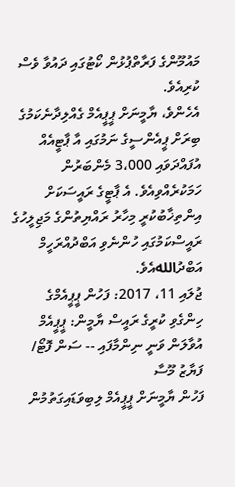މައުމޫންގެ ފަރާތްޕުޅުން ކޯޓުގައި ދައުވާ ވެސް ކުރިއެވެ.
އެހެންވެ، ޔާމީނަށް ޕީޕީއެމް ގެއްލިދާނެކަމުގެ ބިރަށް ޕީއެންސީގެ ނަމުގައި އާ ޕާޓީއެއް އުފައްދަވައި 3،000 މެންބަރުން ހަމަކުރެއްވިއެވެ. އެ ޕާޓީގެ ރައީސަކަށް އިންތިޚާބުކުރީ މިހާރު ރައްޔިތުންގެ މަޖިލީހުގެ ރައީސްކަމުގައި ހުންނެވި އަބްދުއްރަހީމް އަބްދުاللهއެވެ.
ޖުލައި 11، 2017: ފަހުން ޕީޕީއެމްގެ ހިންގެވި ކުރީގެ ރައީސް ޔާމީން: ޕީޕީއެމް އުވާލަން ވަނީ ނިންމާފައި -- ސަން ފޮޓޯ/ ފަޔާޒު މޫސާ
ފަހުން ޔާމީނަށް ޕީޕީއެމް ލިބިވަޑައިގަތުމުން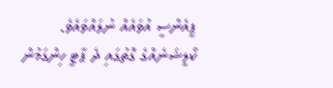ޕީއެންސީ އުވައެއް ނުލައްވައެވެ. ކޯލީޝަނެއްގެ ގޮތުގައި ދެ ޕާޓީ ހިންގަމުން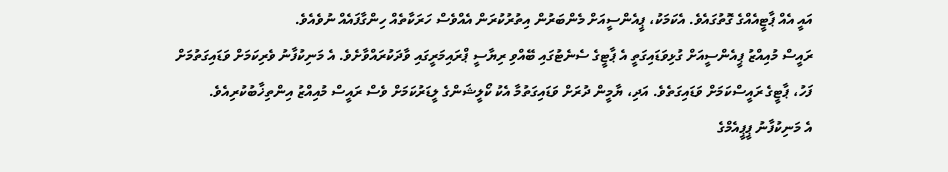އައީ އެއް ޕާޓީއެއްގެ ގޮތުގައެވެ. އެކަމަކު، ޕީއެންސީއަށް މެންބަރުން އިތުރުކުރަން އެއްވެސް ހަރަކާތެއް ހިންގާފައެއް ނުވެއެވެ.
ރައީސް މުއިއްޒު ޕީއެންސީއަށް ގުޅިވަޑައިގަތީ އެ ޕާޓީގެ ސެނެޓުގައި ބޭއްވި ރިޔާސީ ޕްރައިމަރީގައި ވާދަކުރައްވާށެވެ. އެ މަނިކުފާނު ވެރިކަމަށް ވަޑައިގަތުމަށް ފަހު، ޕާޓީގެ ރައީސްކަމަށް ވަޑައިގަތެވެ. އަދި، ޔާމީން ދުރަށް ވަޑައިގަތުމާ އެކު ކޯލީޝަންގެ ލީޑަރުކަމަށް ވެސް ރައީސް މުއިއްޒު އިންތިޚާބުކުރިއެވެ.
އެ މަނިކުފާނު ޕީޕީއެމްގެ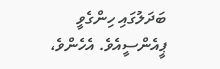ބަދަލުގައި ހިންގެވީ ޕީއެންސީއެވެ. އެހެންވެ،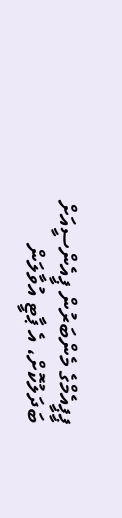ޕީޕީއެމްގެ މެންބަރުން ޕީއެންސީއަށް ބަދަލުކޮށް، އެ ޕާޓީ އުވާލަން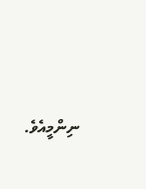ނިންމީއެވެ.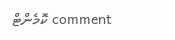comment ކޮމެންޓް